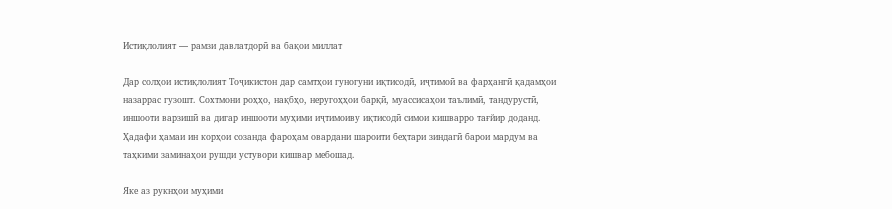Истиқлолият — рамзи давлатдорӣ ва бақои миллат

Дар солҳои истиқлолият Тоҷикистон дар самтҳои гуногуни иқтисодӣ, иҷтимоӣ ва фарҳангӣ қадамҳои назаррас гузошт. Сохтмони роҳҳо, нақбҳо, неругоҳҳои барқӣ, муассисаҳои таълимӣ, тандурустӣ, иншооти варзишӣ ва дигар иншооти муҳими иҷтимоиву иқтисодӣ симои кишварро тағйир доданд. Ҳадафи ҳамаи ин корҳои созанда фароҳам овардани шароити беҳтари зиндагӣ барои мардум ва таҳкими заминаҳои рушди устувори кишвар мебошад.

Яке аз рукнҳои муҳими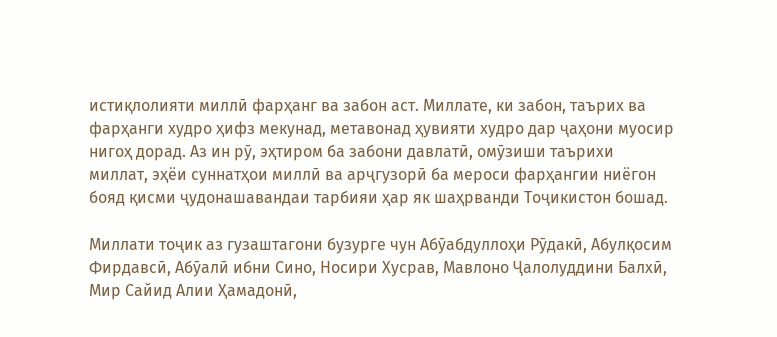истиқлолияти миллӣ фарҳанг ва забон аст. Миллате, ки забон, таърих ва фарҳанги худро ҳифз мекунад, метавонад ҳувияти худро дар ҷаҳони муосир нигоҳ дорад. Аз ин рӯ, эҳтиром ба забони давлатӣ, омӯзиши таърихи миллат, эҳёи суннатҳои миллӣ ва арҷгузорӣ ба мероси фарҳангии ниёгон бояд қисми ҷудонашавандаи тарбияи ҳар як шаҳрванди Тоҷикистон бошад.

Миллати тоҷик аз гузаштагони бузурге чун Абӯабдуллоҳи Рӯдакӣ, Абулқосим Фирдавсӣ, Абӯалӣ ибни Сино, Носири Хусрав, Мавлоно Ҷалолуддини Балхӣ, Мир Сайид Алии Ҳамадонӣ,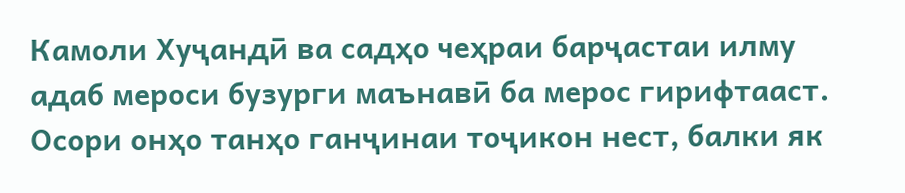Камоли Хуҷандӣ ва садҳо чеҳраи барҷастаи илму адаб мероси бузурги маънавӣ ба мерос гирифтааст. Осори онҳо танҳо ганҷинаи тоҷикон нест, балки як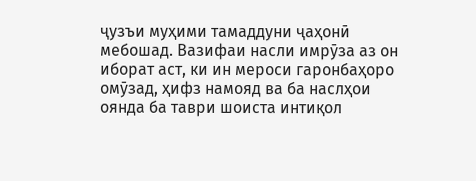ҷузъи муҳими тамаддуни ҷаҳонӣ мебошад. Вазифаи насли имрӯза аз он иборат аст, ки ин мероси гаронбаҳоро омӯзад, ҳифз намояд ва ба наслҳои оянда ба таври шоиста интиқол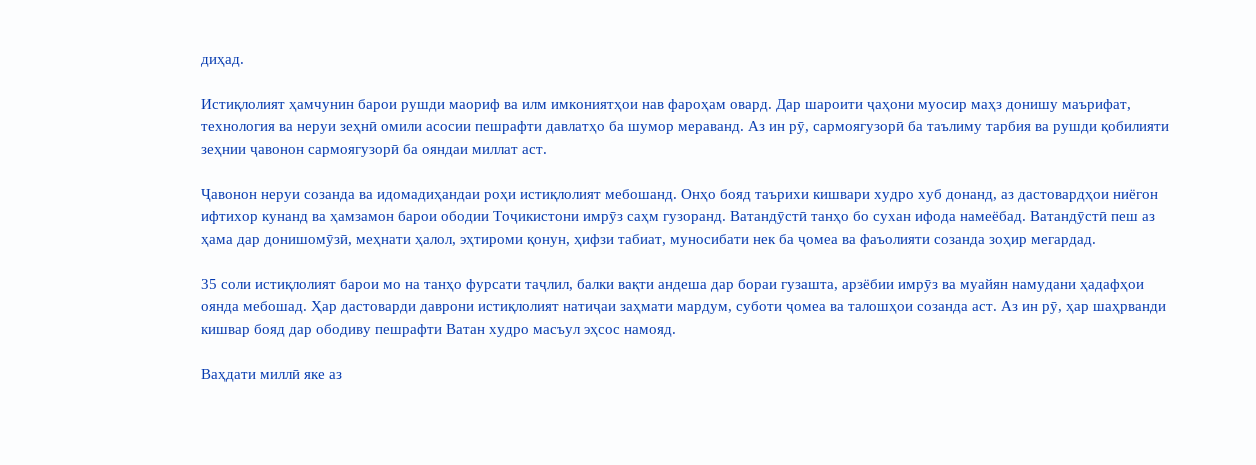диҳад.

Истиқлолият ҳамчунин барои рушди маориф ва илм имкониятҳои нав фароҳам овард. Дар шароити ҷаҳони муосир маҳз донишу маърифат, технология ва неруи зеҳнӣ омили асосии пешрафти давлатҳо ба шумор мераванд. Аз ин рӯ, сармоягузорӣ ба таълиму тарбия ва рушди қобилияти зеҳнии ҷавонон сармоягузорӣ ба ояндаи миллат аст.

Ҷавонон неруи созанда ва идомадиҳандаи роҳи истиқлолият мебошанд. Онҳо бояд таърихи кишвари худро хуб донанд, аз дастовардҳои ниёгон ифтихор кунанд ва ҳамзамон барои ободии Тоҷикистони имрӯз саҳм гузоранд. Ватандӯстӣ танҳо бо сухан ифода намеёбад. Ватандӯстӣ пеш аз ҳама дар донишомӯзӣ, меҳнати ҳалол, эҳтироми қонун, ҳифзи табиат, муносибати нек ба ҷомеа ва фаъолияти созанда зоҳир мегардад.

35 соли истиқлолият барои мо на танҳо фурсати таҷлил, балки вақти андеша дар бораи гузашта, арзёбии имрӯз ва муайян намудани ҳадафҳои оянда мебошад. Ҳар дастоварди даврони истиқлолият натиҷаи заҳмати мардум, суботи ҷомеа ва талошҳои созанда аст. Аз ин рӯ, ҳар шаҳрванди кишвар бояд дар ободиву пешрафти Ватан худро масъул эҳсос намояд.

Ваҳдати миллӣ яке аз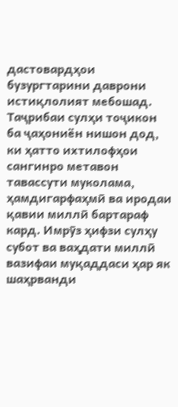дастовардҳои бузургтарини даврони истиқлолият мебошад. Таҷрибаи сулҳи тоҷикон ба ҷаҳониён нишон дод, ки ҳатто ихтилофҳои сангинро метавон тавассути муколама, ҳамдигарфаҳмӣ ва иродаи қавии миллӣ бартараф кард. Имрӯз ҳифзи сулҳу субот ва ваҳдати миллӣ вазифаи муқаддаси ҳар як шаҳрванди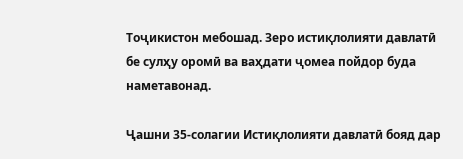Тоҷикистон мебошад. Зеро истиқлолияти давлатӣ бе сулҳу оромӣ ва ваҳдати ҷомеа пойдор буда наметавонад.

Ҷашни 35-солагии Истиқлолияти давлатӣ бояд дар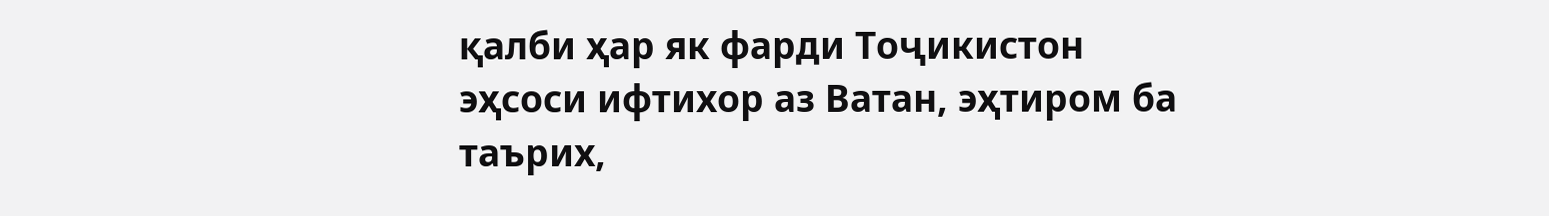қалби ҳар як фарди Тоҷикистон эҳсоси ифтихор аз Ватан, эҳтиром ба таърих,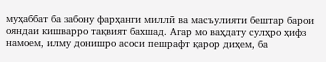муҳаббат ба забону фарҳанги миллӣ ва масъулияти бештар барои ояндаи кишварро тақвият бахшад. Агар мо ваҳдату сулҳро ҳифз намоем, илму донишро асоси пешрафт қарор диҳем, ба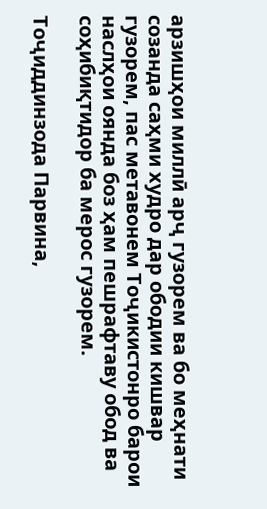арзишҳои миллӣ арҷ гузорем ва бо меҳнати созанда саҳми худро дар ободии кишвар гузорем, пас метавонем Тоҷикистонро барои наслҳои оянда боз ҳам пешрафтаву обод ва соҳибиқтидор ба мерос гузорем.

Тоҷиддинзода Парвина,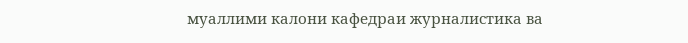муаллими калони кафедраи журналистика ва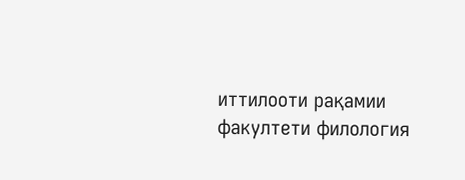иттилооти рақамии факултети филология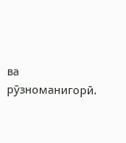ва рӯзноманигорӣ.